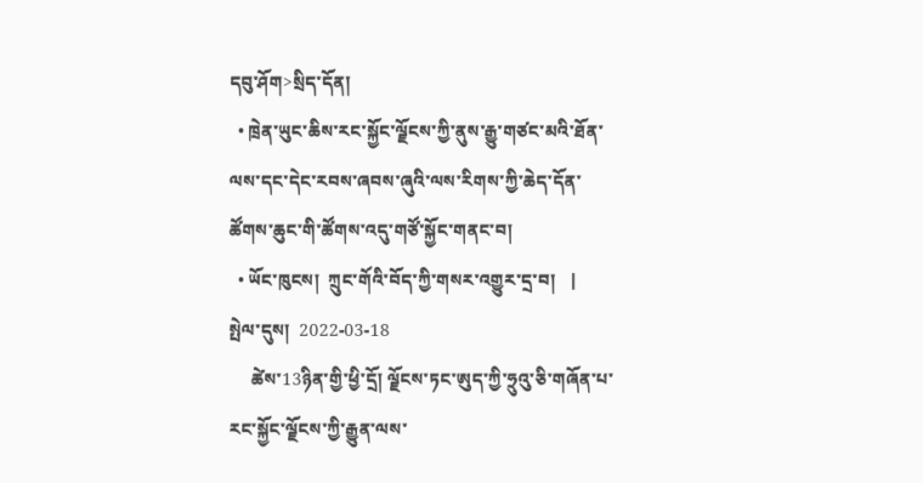དབུ་ཤོག>སྲིད་དོན།
  • ཁྲེན་ཡུང་ཆིས་རང་སྐྱོང་ལྗོངས་ཀྱི་ནུས་རྒྱུ་གཙང་མའི་ཐོན་ལས་དང་དེང་རབས་ཞབས་ཞུའི་ལས་རིགས་ཀྱི་ཆེད་དོན་ཚོགས་ཆུང་གི་ཚོགས་འདུ་གཙོ་སྐྱོང་གནང་བ།
  • ཡོང་ཁུངས།  ཀྲུང་གོའི་བོད་ཀྱི་གསར་འགྱུར་དྲ་བ།   |     སྤེལ་དུས།  2022-03-18
     ཚེས་13ཉིན་གྱི་ཕྱི་དྲོ། ལྗོངས་ཏང་ཨུད་ཀྱི་ཧྲུའུ་ཅི་གཞོན་པ་རང་སྐྱོང་ལྗོངས་ཀྱི་རྒྱུན་ལས་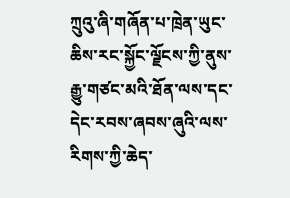ཀྲུའུ་ཞི་གཞོན་པ་ཁྲེན་ཡུང་ཆིས་རང་སྐྱོང་ལྗོངས་ཀྱི་ནུས་རྒྱུ་གཙང་མའི་ཐོན་ལས་དང་དེང་རབས་ཞབས་ཞུའི་ལས་རིགས་ཀྱི་ཆེད་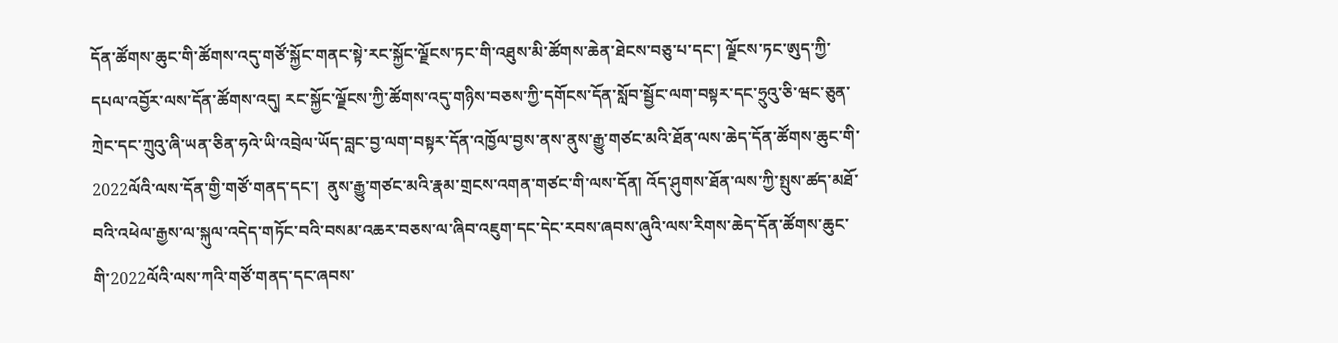དོན་ཚོགས་ཆུང་གི་ཚོགས་འདུ་གཙོ་སྐྱོང་གནང་སྟེ་རང་སྐྱོང་ལྗོངས་ཏང་གི་འཐུས་མི་ཚོགས་ཆེན་ཐེངས་བཅུ་པ་དང་། ལྗོངས་ཏང་ཨུད་ཀྱི་དཔལ་འབྱོར་ལས་དོན་ཚོགས་འདུ། རང་སྐྱོང་ལྗོངས་ཀྱི་ཚོགས་འདུ་གཉིས་བཅས་ཀྱི་དགོངས་དོན་སློབ་སྦྱོང་ལག་བསྟར་དང་ཧྲུའུ་ཅི་ཝང་ཅུན་ཀྲེང་དང་ཀྲུའུ་ཞི་ཡན་ཅིན་ཧའེ་ཡི་འབྲེལ་ཡོད་བླང་བྱ་ལག་བསྟར་དོན་འཁྱོལ་བྱས་ནས་ནུས་རྒྱུ་གཙང་མའི་ཐོན་ལས་ཆེད་དོན་ཚོགས་ཆུང་གི་2022ལོའི་ལས་དོན་གྱི་གཙོ་གནད་དང་།  ནུས་རྒྱུ་གཙང་མའི་རྣམ་གྲངས་འགན་གཙང་གི་ལས་དོན། འོད་ཤུགས་ཐོན་ལས་ཀྱི་སྤུས་ཚད་མཐོ་བའི་འཕེལ་རྒྱས་ལ་སྐུལ་འདེད་གཏོང་བའི་བསམ་འཆར་བཅས་ལ་ཞིབ་འཇུག་དང་དེང་རབས་ཞབས་ཞུའི་ལས་རིགས་ཆེད་དོན་ཚོགས་ཆུང་གི་2022ལོའི་ལས་ཀའི་གཙོ་གནད་དང་ཞབས་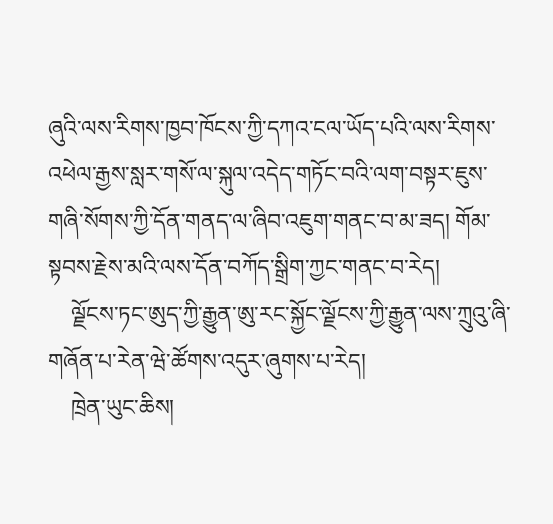ཞུའི་ལས་རིགས་ཁྱབ་ཁོངས་ཀྱི་དཀའ་ངལ་ཡོད་པའི་ལས་རིགས་འཕེལ་རྒྱས་སླར་གསོ་ལ་སྐུལ་འདེད་གཏོང་བའི་ལག་བསྟར་ཇུས་གཞི་སོགས་ཀྱི་དོན་གནད་ལ་ཞིབ་འཇུག་གནང་བ་མ་ཟད། གོམ་སྟབས་རྗེས་མའི་ལས་དོན་བཀོད་སྒྲིག་ཀྱང་གནང་བ་རེད།
    ལྗོངས་ཏང་ཨུད་ཀྱི་རྒྱུན་ཨུ་རང་སྐྱོང་ལྗོངས་ཀྱི་རྒྱུན་ལས་ཀྲུའུ་ཞི་གཞོན་པ་རེན་ཝེ་ཚོགས་འདུར་ཞུགས་པ་རེད།
    ཁྲེན་ཡུང་ཆིས།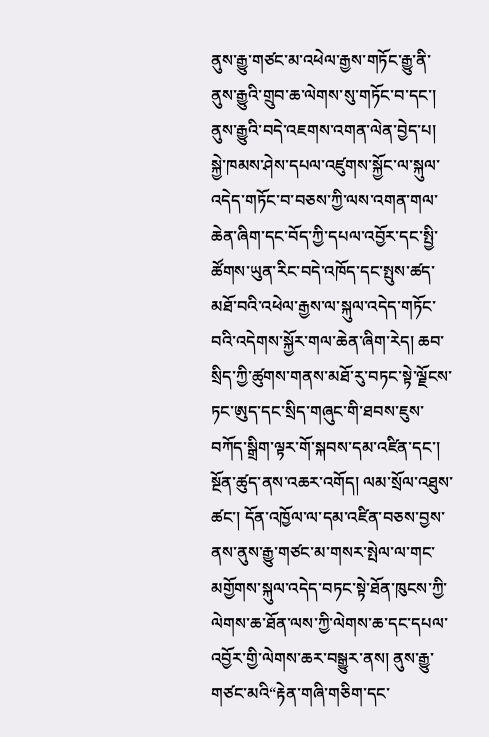ནུས་རྒྱུ་གཙང་མ་འཕེལ་རྒྱས་གཏོང་རྒྱུ་ནི་ནུས་རྒྱུའི་གྲུབ་ཆ་ལེགས་སུ་གཏོང་བ་དང་། ནུས་རྒྱུའི་བདེ་འཇགས་འགན་ལེན་བྱེད་པ། སྐྱེ་ཁམས་ཤེས་དཔལ་འཛུགས་སྐྱོང་ལ་སྐུལ་འདེད་གཏོང་བ་བཅས་ཀྱི་ལས་འགན་གལ་ཆེན་ཞིག་དང་བོད་ཀྱི་དཔལ་འབྱོར་དང་སྤྱི་ཚོགས་ཡུན་རིང་བདེ་འཁོད་དང་སྤུས་ཚད་མཐོ་བའི་འཕེལ་རྒྱས་ལ་སྐུལ་འདེད་གཏོང་བའི་འདེགས་སྐྱོར་གལ་ཆེན་ཞིག་རེད། ཆབ་སྲིད་ཀྱི་ཚུགས་གནས་མཐོ་རུ་བཏང་སྟེ་ལྗོངས་ཏང་ཨུད་དང་སྲིད་གཞུང་གི་ཐབས་ཇུས་བཀོད་སྒྲིག་ལྟར་གོ་སྐབས་དམ་འཛིན་དང་། སྔོན་ཚུད་ནས་འཆར་འགོད། ལམ་སྲོལ་འཐུས་ཚང་། དོན་འཁྱོལ་ལ་དམ་འཛིན་བཅས་བྱས་ནས་ནུས་རྒྱུ་གཙང་མ་གསར་སྤེལ་ལ་གང་མགྱོགས་སྐུལ་འདེད་བཏང་སྟེ་ཐོན་ཁུངས་ཀྱི་ལེགས་ཆ་ཐོན་ལས་ཀྱི་ལེགས་ཆ་དང་དཔལ་འབྱོར་གྱི་ལེགས་ཆར་བསྒྱུར་ནས། ནུས་རྒྱུ་གཙང་མའི“རྟེན་གཞི་གཅིག་དང་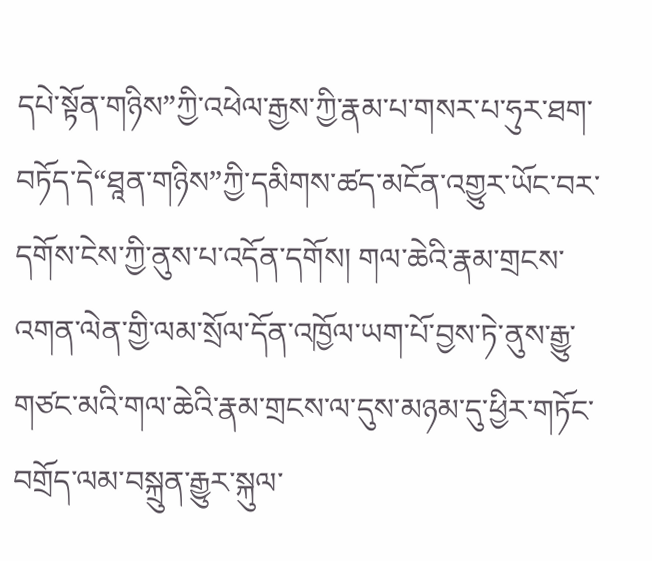དཔེ་སྟོན་གཉིས”ཀྱི་འཕེལ་རྒྱས་ཀྱི་རྣམ་པ་གསར་པ་ཧུར་ཐག་བཏོད་དེ“ཐཱན་གཉིས”ཀྱི་དམིགས་ཚད་མངོན་འགྱུར་ཡོང་བར་དགོས་ངེས་ཀྱི་ནུས་པ་འདོན་དགོས། གལ་ཆེའི་རྣམ་གྲངས་འགན་ལེན་གྱི་ལམ་སྲོལ་དོན་འཁྱོལ་ཡག་པོ་བྱས་ཏེ་ནུས་རྒྱུ་གཙང་མའི་གལ་ཆེའི་རྣམ་གྲངས་ལ་དུས་མཉམ་དུ་ཕྱིར་གཏོང་བགྲོད་ལམ་བསྐྲུན་རྒྱུར་སྐུལ་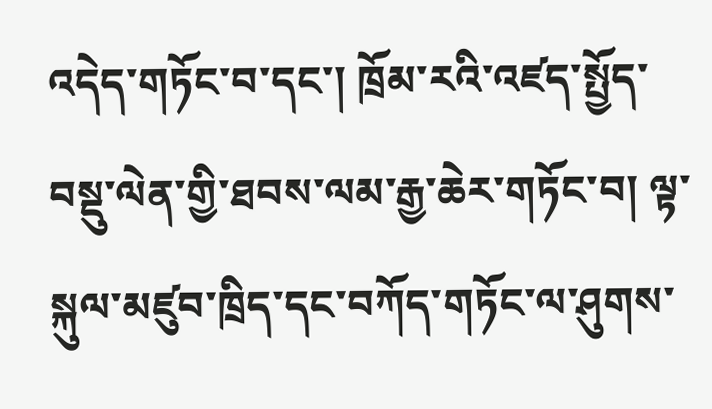འདེད་གཏོང་བ་དང་། ཁྲོམ་རའི་འཛད་སྤྱོད་བསྡུ་ལེན་གྱི་ཐབས་ལམ་རྒྱ་ཆེར་གཏོང་བ། ལྟ་སྐུལ་མཛུབ་ཁྲིད་དང་བཀོད་གཏོང་ལ་ཤུགས་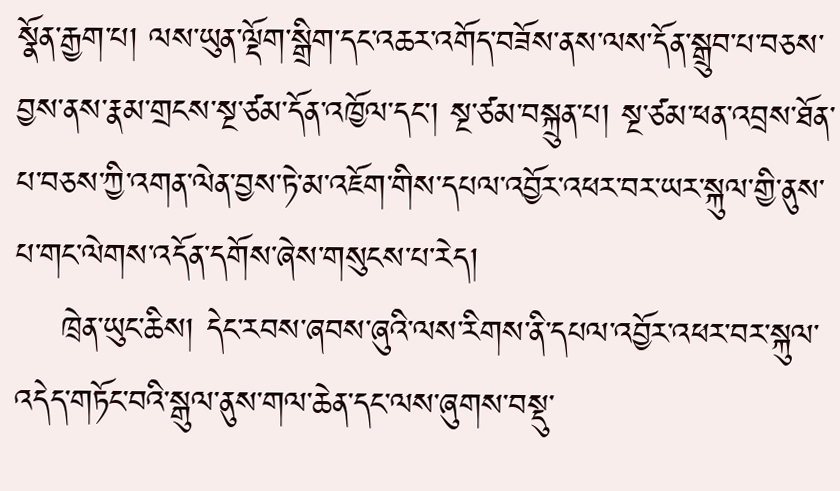སྣོན་རྒྱག་པ། ལས་ཡུན་ལྡོག་སྒྲིག་དང་འཆར་འགོད་བཟོས་ནས་ལས་དོན་སྒྲུབ་པ་བཅས་བྱས་ནས་རྣམ་གྲངས་སྔ་ཙམ་དོན་འཁྱོལ་དང་། སྔ་ཙམ་བསྐྲུན་པ། སྔ་ཙམ་ཕན་འབྲས་ཐོན་པ་བཅས་ཀྱི་འགན་ལེན་བྱས་ཏེ་མ་འཇོག་གིས་དཔལ་འབྱོར་འཕར་བར་ཡར་སྐུལ་གྱི་ནུས་པ་གང་ལེགས་འདོན་དགོས་ཞེས་གསུངས་པ་རེད།
    ཁྲེན་ཡུང་ཆིས། དེང་རབས་ཞབས་ཞུའི་ལས་རིགས་ནི་དཔལ་འབྱོར་འཕར་བར་སྐུལ་འདེད་གཏོང་བའི་སྒུལ་ནུས་གལ་ཆེན་དང་ལས་ཞུགས་བསྡུ་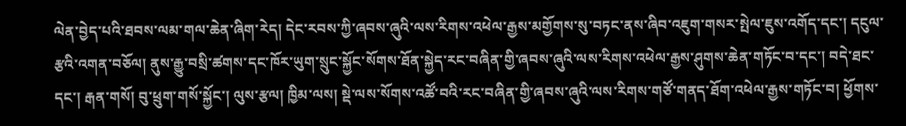ལེན་བྱེད་པའི་ཐབས་ལམ་གལ་ཆེན་ཞིག་རེད། དེང་རབས་ཀྱི་ཞབས་ཞུའི་ལས་རིགས་འཕེལ་རྒྱས་མགྱོགས་སུ་བཏང་ནས་ཞིབ་འཇུག་གསར་སྤེལ་ཇུས་འགོད་དང་། དངུལ་རྩའི་འགན་བཅོལ། ནུས་རྒྱུ་བསྲི་ཚགས་དང་ཁོར་ཡུག་སྲུང་སྐྱོང་སོགས་ཐོན་སྐྱེད་རང་བཞིན་གྱི་ཞབས་ཞུའི་ལས་རིགས་འཕེལ་རྒྱས་ཤུགས་ཆེན་གཏོང་བ་དང་། བདེ་ཐང་དང་། རྒན་གསོ། བུ་ཕྲུག་གསོ་སྐྱོང་། ལུས་རྩལ། ཁྱིམ་ལས། སྡེ་ལས་སོགས་འཚོ་བའི་རང་བཞིན་གྱི་ཞབས་ཞུའི་ལས་རིགས་གཙོ་གནད་ཐོག་འཕེལ་རྒྱས་གཏོང་བ། ཕྱོགས་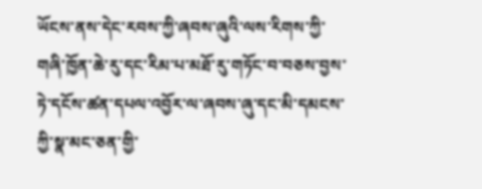ཡོངས་ནས་དེང་རབས་ཀྱི་ཞབས་ཞུའི་ལས་རིགས་ཀྱི་གཞི་ཁྱོན་ཆེ་རུ་དང་རིམ་པ་མཐོ་རུ་གཏོང་བ་བཅས་བྱས་ཏེ་དངོས་ཚན་དཔལ་འབྱོར་ལ་ཞབས་ཞུ་དང་མི་དམངས་ཀྱི་སྣ་མང་ཅན་གྱི་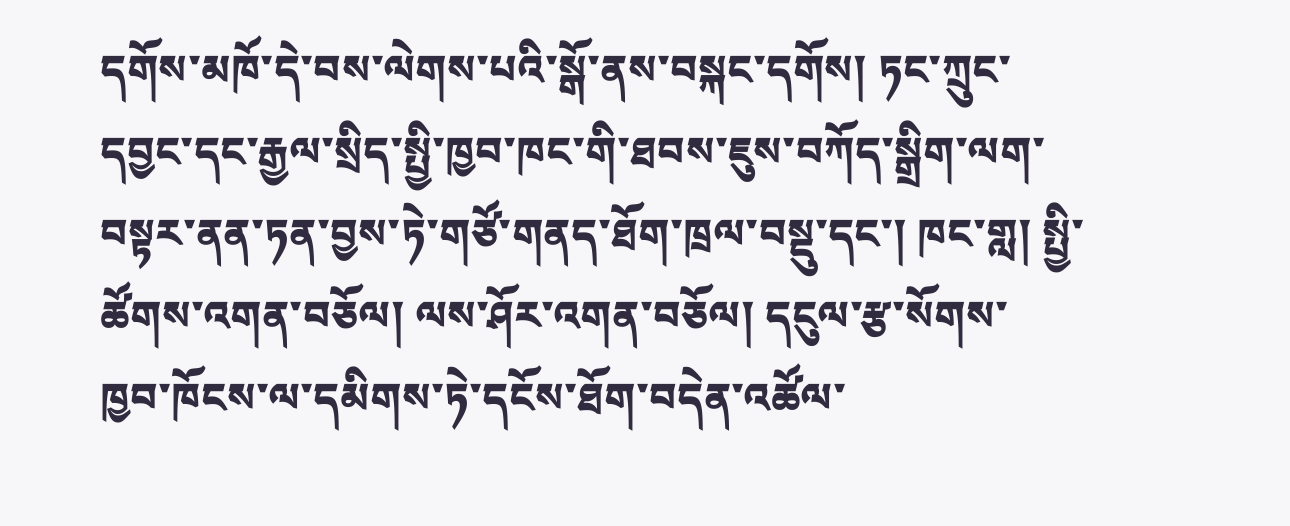དགོས་མཁོ་དེ་བས་ལེགས་པའི་སྒོ་ནས་བསྐང་དགོས། ཏང་ཀྲུང་དབྱང་དང་རྒྱལ་སྲིད་སྤྱི་ཁྱབ་ཁང་གི་ཐབས་ཇུས་བཀོད་སྒྲིག་ལག་བསྟར་ནན་ཏན་བྱས་ཏེ་གཙོ་གནད་ཐོག་ཁྲལ་བསྡུ་དང་། ཁང་གླ། སྤྱི་ཚོགས་འགན་བཅོལ། ལས་ཤོར་འགན་བཅོལ། དངུལ་རྩ་སོགས་ཁྱབ་ཁོངས་ལ་དམིགས་ཏེ་དངོས་ཐོག་བདེན་འཚོལ་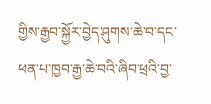གྱིས་རྒྱབ་སྐྱོར་བྱེད་ཤུགས་ཆེ་བ་དང་ཕན་པ་ཁྱབ་རྒྱ་ཆེ་བའི་ཞིབ་ཕྲའི་བྱ་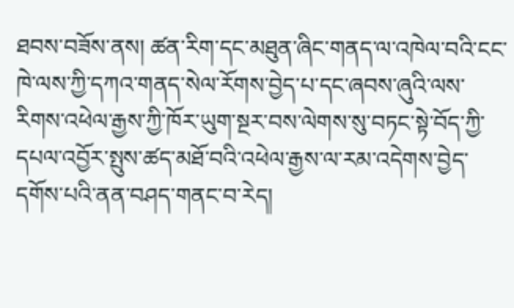ཐབས་བཟོས་ནས། ཚན་རིག་དང་མཐུན་ཞིང་གནད་ལ་འཁེལ་བའི་ངང་ཁེ་ལས་ཀྱི་དཀའ་གནད་སེལ་རོགས་བྱེད་པ་དང་ཞབས་ཞུའི་ལས་རིགས་འཕེལ་རྒྱས་ཀྱི་ཁོར་ཡུག་སྔར་བས་ལེགས་སུ་བཏང་སྟེ་བོད་ཀྱི་དཔལ་འབྱོར་སྤུས་ཚད་མཐོ་བའི་འཕེལ་རྒྱས་ལ་རམ་འདེགས་བྱེད་དགོས་པའི་ནན་བཤད་གནང་བ་རེད།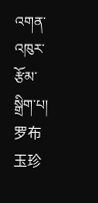འགན་འཁུར་རྩོམ་སྒྲིག་པ། 罗布玉珍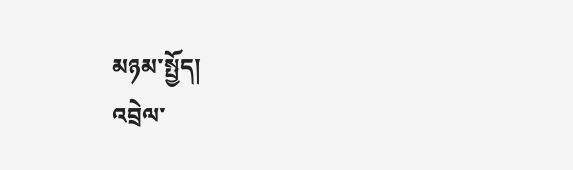མཉམ་སྤྱོད།
འབྲེལ་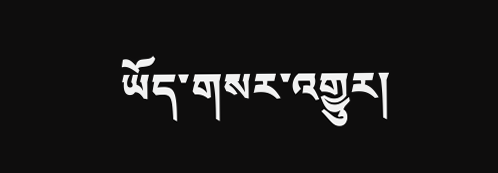ཡོད་གསར་འགྱུར།